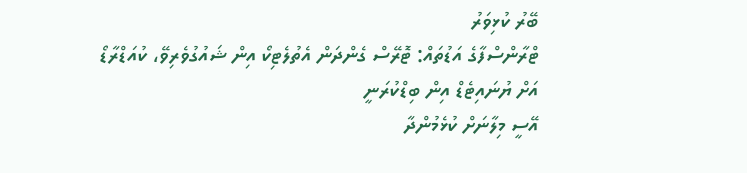ބޭރު ކުޅިވަރު
ޓްރާންސްފާގެ އަޑުތައް: ޓޮރޭސް ގެންދަން އެތުލެޓިކޯ އިން ޝައުގުވެރިވޭ، ކުއަޑްރާޑޯ އަށް ޔުނައިޓެޑް އިން ބިޑްކުރަނީ
އޭސީ މިލާނަށް ކުޅެމުންދާ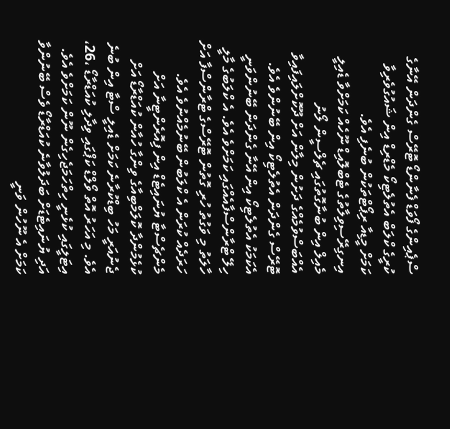ސްޕެއިންގެ ފޯވަޑް ފެނާންޑޯ ޓޮރޭސް ގެންދަން އޭނާގެ ކުރީގެ ކްލަބް އެތުލެޓިކޯ މެޑްރިޑް އިން ޝައުގުވެރިވާ ކަމަށް މީޑިއާ ރިޕޯޓްތަކުން ބުނެފި އެވެ.
އިނގިރޭސިވިލާތުގެ ޓެބްލޮއިޑް ނޫހެއް ކަމަށްވާ ޑެއިލީ މެއިލް އިން ބުނާގޮތުގައި ޗެލްސީން ލޯނު އެއްބަސްވުމެއްގެ ދަށުން މިލާން އަށް ދޫކޮށްލައިފައިވާ ޓޮރޭސް ގެންދަން އެތުލެޓިކޯ އިން ބޭނުންވެ އެވެ. އެކަމަކު އެތުލެޓިކޯ އިން އޭނާ ގެންދަން ބޭނުންވަނީ ހިލޭ ޓްރާންސްފާއެއްގައި ކަމަށްވެ އެވެ. އެ ކްލަބުގެ މާލީ ހާލަތު މި ވަގުތު ހުރި ގޮތުން ޓޮރޭސްގެ ޓްރާންސްފާ އަށް ހަރަދެއް ކުރަން އެ ކްލަބުން ބޭނުމެއްނުވެ އެވެ.
މެންޗެސްޓާ ޔުނައިޓެޑް އިން ފިއޮރެންޓީނާ އަށް ކުޅެމުންދާ ކޮލަމްބިއާގެ ވިންގާ ހުއާން ކުއަޑްރާޑޯ އަށް ޖެނުއަރީ މަހު ބިޑްކުރާނެ ކަމަށް ޑެއިލީ ސްޓާ އިން ބުނެ އެވެ. މި އަހަރު އޮތް ވޯލްޑް ކަޕްގައި ވިދާލި ކުއަޑްރާޑޯ ،26، އިޓަލީގައި ކުޅެނީ ހިތްހަމަޖެހިގެން ނޫން ކަމަށްވެ އެވެ. އަދި ޔުނައިޓެޑަށް ބަދަލުވާނެ ކުއަޑްރާޑޯ ވެސް ބޭނުންވާ ކަމަށް އެ ނޫހުން ވަނީ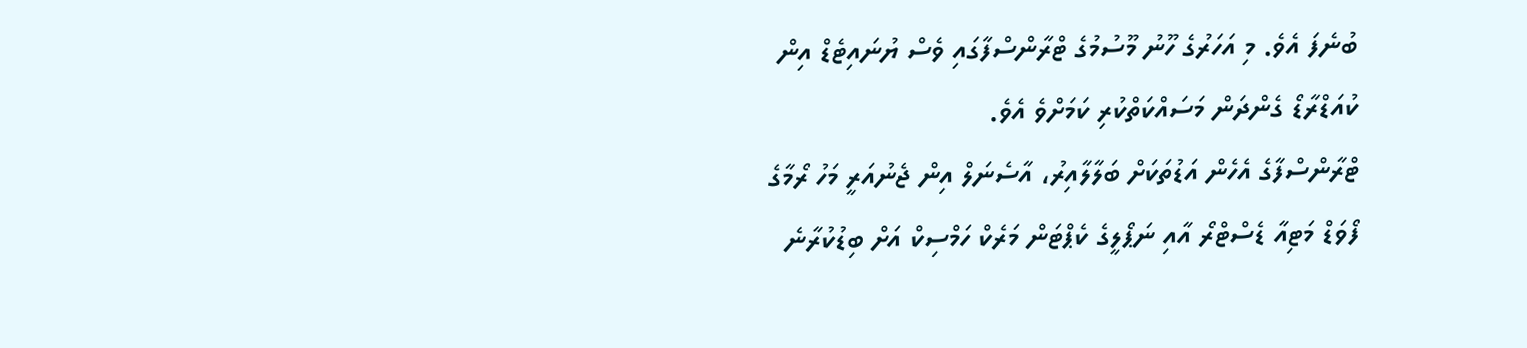ބުނެފަ އެވެ. މި އަހަރުގެ ހޫނު މޫސުމުގެ ޓްރާންސްފާގައި ވެސް ޔުނައިޓެޑް އިން ކުއަޑްރާޑޯ ގެންދަން މަސައްކަތްކުރި ކަމަށްވެ އެވެ.
ޓްރާންސްފާގެ އެހެން އަޑުތަކަށް ބަލާލާއިރު، އާސެނަލް އިން ޖެނުއަރީ މަހު ރޯމާގެ ފޯވަޑް މަޓިއާ ޑެސްޓްރޯ އާއި ނަޕޯލީގެ ކެޕްޓަން މަރެކް ހަމްސިކް އަށް ބިޑުކުރާނެ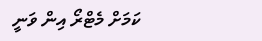ކަމަށް މެޓްރޯ އިން ވަނީ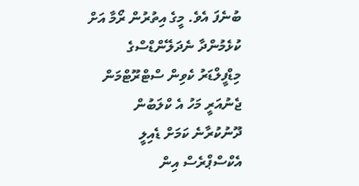ބުނެފަ އެވެ. މީގެ އިތުރުން ރޯމާ އަށް ކުޅެމުންދާ ނެދަލޭންޑްސްގެ މިޑްފީލްޑަރު ކެވިން ސްޓްރޫޓްމަން ޖެނުއަރީ މަހު އެ ކްލަބުން ދޫނުކުރާނެ ކަމަށް ޑެއިލީ އެކްސްޕްރެސް އިން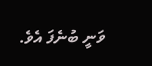ވަނީ ބުނެފަ އެވެ.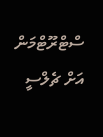ސްޓްރޫޓްމަން އަށް ޗެލްސީ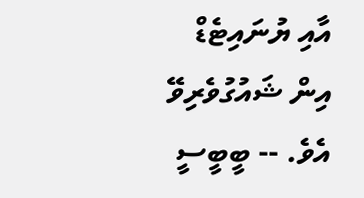އާއި ޔުނައިޓެޑް އިން ޝައުގުވެރިވޭ އެވެ. -- ބީބީސީ